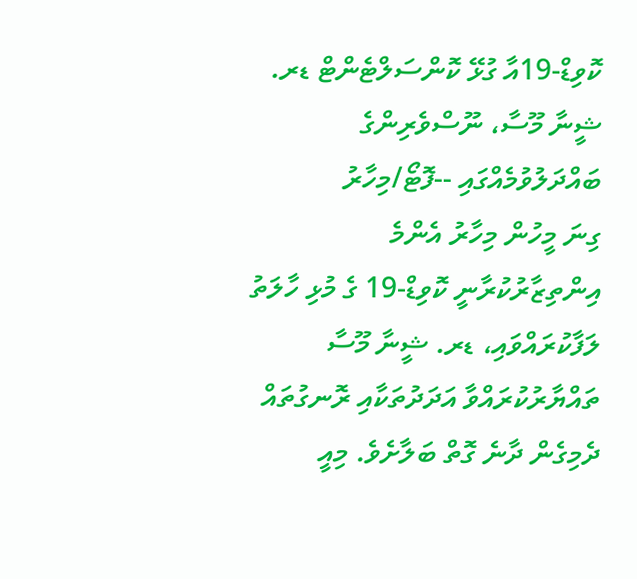ކޮވިޑް-19އާ ގުޅޭ ކޮންސަލްޓެންޓް ޑރ. ޝީނާ މޫސާ، ނޫސްވެރިންގެ ބައްދަލުވުމެއްގައި --ފޮޓޯ/މިހާރު
ގިނަ މީހުން މިހާރު އެންމެ އިންތިޒާރުކުރާނީ ކޮވިޑް-19 ގެ މުޅި ހާލަތު ލަފާކުރައްވައި، ޑރ. ޝީނާ މޫސާ ތައްޔާރުކުރައްވާ އަދަދުތަކާއި ރޮނގުތައް ދެމިގެން ދާނެ ގޮތް ބަލާށެވެ. މިއީ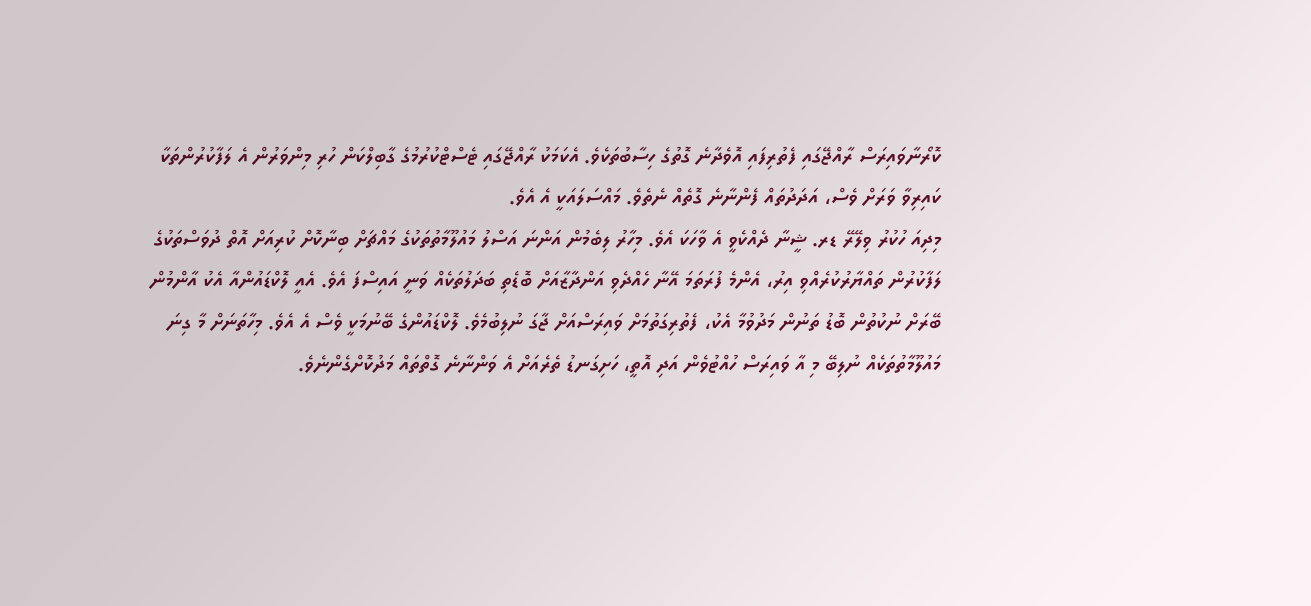ކޮރޯނާވައިރަސް ރާއްޖޭގައި ފެތުރިފައި އޮވެދާނެ ގޮތުގެ ހިސާބުތަކެވެ. އެކަމަކު ރާއްޖޭގައި ޓެސްޓްކުރުމުގެ ގާބިލްކަން ހުރި މިންވަރުން އެ ލަފާކުރުންތަކާ ކައިރިވާ ވަރަށް ވެސް، އަދަދުތައް ފެންނާނެ ގޮތެއް ނެތެވެ. މައްސަލައަކީ އެ އެވެ.
މިދިއަ ހުކުރު ވިލޭރޭ ޑރ. ޝީނާ ދެއްކެވީ އެ ވާހަކަ އެވެ. މިހާރު ލިބެމުން އަންނަ އަސްލު މައުލޫމާތުތަކުގެ މައްޗަށް ބިނާކޮށް ކުރިއަށް އޮތް ދުވަސްތަކުގެ ލަފާކުރުން ތައްޔާރުކުރެއްވި އިރު، އެންމެ ފުރަތަމަ އޭނާ ހެއްދެވި އަންދާޒާއަށް ބޮޑެތި ބަދަލުތަކެއް ވަނީ އައިސްފަ އެވެ. އެއީ ލޮކްޑައުންއާ އެކު އާންމުން ބޭރަށް ނުކުތުން ބޮޑު ތަނުން މަދުވުމާ އެކު، ފެތުރިގަތުމަށް ވައިރަސްއަށް ޖާގަ ނުލިބުމެވެ. ލޮކްޑައުންގެ ބޭނުމަކީ ވެސް އެ އެވެ. މިހާތަނަށް މާ ގިނަ މައުލޫމާތުތަކެއް ނުލިބޭ މި އާ ވައިރަސް ހުއްޓުވެން އަދި އޮތީ، ހަށިގަނޑު ތެރެއަށް އެ ވަންނާނެ ގޮތްތައް މަދުކޮށްގެންނެވެ.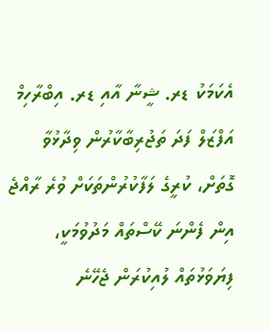އެކަމަކު ޑރ. ޝީނާ އާއި ޑރ. އިބްރާހިމް އަފްޒަލް ފަދަ ތަޖުރިބާކާރުން ވިދާޅުވާ ގޮތަށް، ކުރީގެ ލަފާކުރުންތަކަށް ވުރެ ރާއްޖެ އިން ފެންނަ ކޭސްތައް މަދުވުމަކީ، ފިޔަވަޅުތައް ލުއިކުރަން ޖެހޭނެ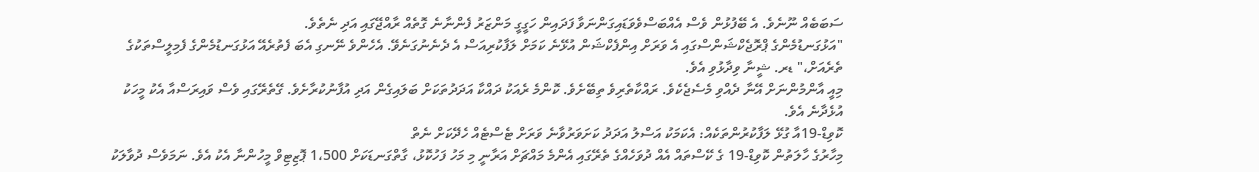ސަބަބެއް ނޫނެވެ. އެ ބޭފުޅުން ވެސް އެއްބަސްވެވަޑައިގަންނަވާ ފަދައިން ހަގީގީ މަންޒަރު ފެންނާނެ ގޮތެއް ރާއްޖޭގައި އަދި ނެތެވެ.
"އަޅުގަނޑުމެންގެ ޕްރޮޖެކްޝަންސްގައި އެ ވަރަށް އިންފެކްޝަން އުޅޭނެ ކަމަށް ލަފާކުރިއަސް އެ ދެނެނުގަނެވޭ. އެހެންވެ ނޭނގި އެބަ ފެތުރެއޭ އަޅުގަނޑުމެންގެ ފެމިލީސްތަކުގެ ތެރެއަށް،" ޑރ. ޝީނާ ވިދާޅުވި އެވެ.
މިއީ އާންމުންނަށް އޭނާ ދެއްވި މެސެޖެކެވެ. ރައްކާތެރިވެ ތިބޭށެވެ. ކޮންމެ ރެއަކު ދައްކާ އަދަދުތަކަށް ބަލައިގެން އަދި އުފާނުކުރާށެވެ. ގޭތެރޭގައި ވެސް ވައިރަސްއާ އެކު މީހަކު އުޅެދާނެ އެވެ.
ކޮވިޑް-19އާ ގުޅޭ ލަފާކުރުންތަކެއް: އެކަމަކު އަސްލު އަދަދު ކަށަވަރުވާނެ ވަރަށް ޓެސްޓެއް ހެދޭކަށް ނެތް
މިހާރުގެ ހާލަތުން ކޮވިޑް-19 ގެ ކޭސްތައް އެއް ދުވަހެއްގެ ތެރޭގައި އެންމެ މައްޗަށް އަރާނީ މި މަހު ފަހުކޮޅު، ގާތްގަނޑަކަށް 1،500 ޕޮޒިޓިވް މީހުންނާ އެކު އެވެ. ނަމަވެސް ދުވާލަކު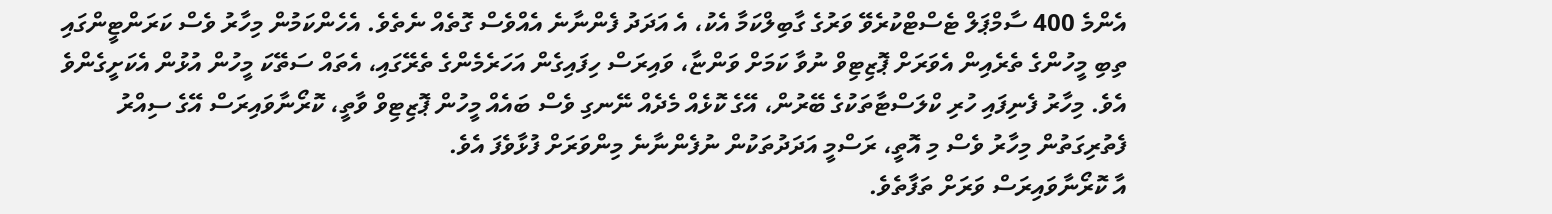އެންމެ 400 ސާމްޕަލް ޓެސްޓްކުރެވޭ ވަރުގެ ގާބިލްކަމާ އެކު، އެ އަދަދު ފެންނާނެ އެއްވެސް ގޮތެއް ނެތެވެ. އެހެންކަމުން މިހާރު ވެސް ކަރަންޓީންގައި ތިބި މީހުންގެ ތެރެއިން އެވަރަށް ޕޮޒިޓިވް ނުވާ ކަމަށް ވަންޏާ، ވައިރަސް ހިފައިގެން އަހަރެމެންގެ ތެރޭގައި، އެތައް ސަތޭކަ މީހުން އުޅުން އެކަށީގެންވެ އެވެ. މިހާރު ފެނިފައި ހުރި ކްލަސްޓާތަކުގެ ބޭރުން، އޭގެ ކޮޅެއް މެދެއް ނޭނގި ވެސް ބައެއް މީހުން ޕޮޒިޓިވް ވާތީ، ކޮރޯނާވައިރަސް އޭގެ ސިއްރު ފެތުރިގަތުން މިހާރު ވެސް މި އޮތީ، ރަސްމީ އަދަދުތަކުން ނުފެންނާނެ މިންވަރަށް ފުޅާވެފަ އެވެ.
އާ ކޮރޯނާވައިރަސް ވަރަށް ތަފާތެވެ.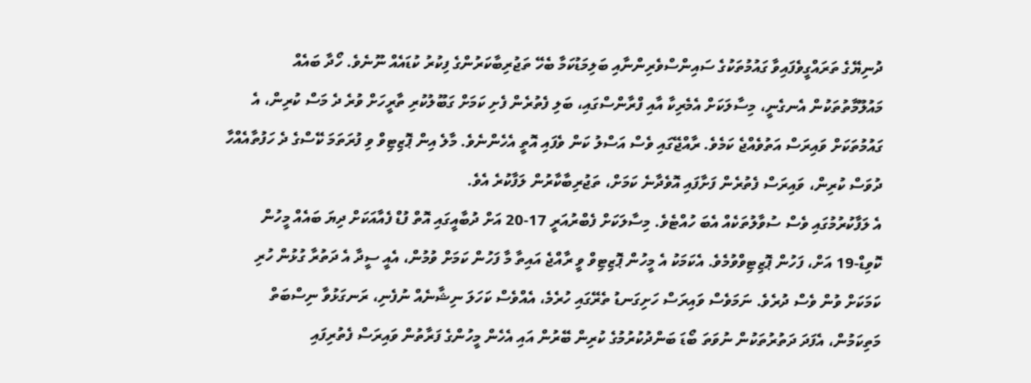ދުނިޔޭގެ ތަރައްގީވެފައިވާ ގައުމުތަކުގެ ސައިންސްވެރިންނާއި ބަލިމަޑުކަމާ ބެހޭ ތަޖުރިބާކަރުންގެ ފިކުރު ކުޑައެއް ނޫނެވެ. ހޯދާ ބައެއް މައުލޫމާތުތަކުން އެނގެނީ، މިސާލަކަށް އެމެރިކާ އާއި ފްރާންސްގައި، ބަލި ފެތުރެން ފެށި ކަމަށް ގަބޫލުކުރި ތާރީހަށް ވުރެ ދެ މަސް ކުރިން، އެ ގައުމުތަކަށް ވައިރަސް އަތުވެއްޖެ ކަމެވެ. ރާއްޖޭގައި ވެސް އަސްލު ކަން ވެފައި އޮތީ އެހެންނެވެ. މާލެ އިން ޕޮޒިޓިވް ވި ފުރަތަމަ ކޭސްގެ ދެ ހަފުތާއެއްހާ ދުވަސް ކުރިން، ވައިރަސް ފެތުރެން ފަށާފައި އޮވެދާނެ ކަމަށް، ތަޖުރިބާކާރުން ލަފާކުރެ އެވެ.
އެ ލަފާކުރުމުގައި ވެސް ސުވާލުތަކެއް އެބަ ހުއްޓެވެ. މިސާލަކަށް ފެބްރުއަރީ 17-20 އަށް ދުބާއީގައި އޮތް ފުޑް ފެއާއަކަށް ދިޔަ ބައެއް މީހުން ކޮވިޑް-19 އަށް، ފަހުން ޕޮޒިޓިވްވުމެވެ. އެކަމަކު އެ މީހުން ޕޮޒިޓިވް ވީ ރާއްޖެ އައިތާ މާ ފަހުން ކަމަށް ވުމުން، އެއީ ސީދާ އެ ދަތުރާ ގުޅުން ހުރި ކަމަކަށް ވުން ވެސް ދުރެވެ. ނަމަވެސް ވައިރަސް ހަށިގަނޑު ތެރޭގައި ހުރެމެ، އެއްވެސް ކަހަލަ ނިޝާނެއް ނުފެނި، ރަނގަޅުވާ ނިސްބަތް މަތިކަމުން، އެފަދަ ދަތުރުތަކުން ނުވަތަ ބޯޑަ ބަންދުކުރުމުގެ ކުރިން ބޭރުން އައި އެހެން މީހުންގެ ފަރާތުން ވައިރަސް ފެތުރިފައި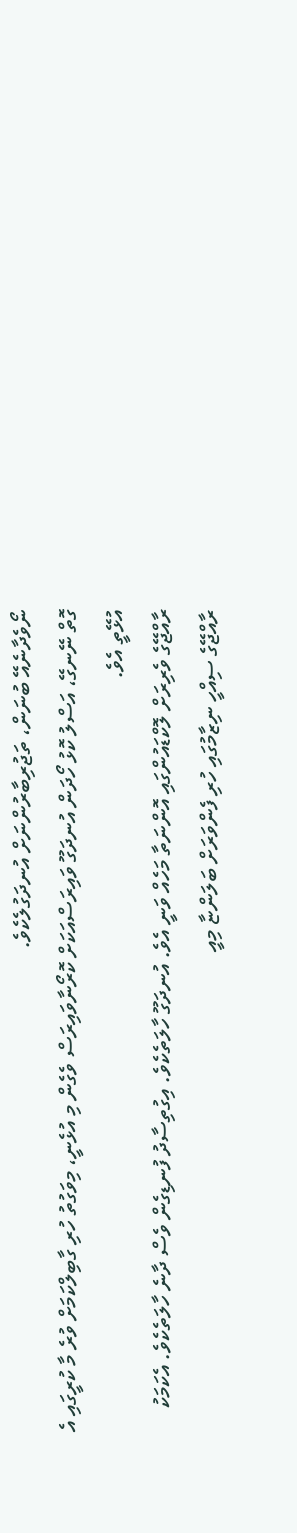ނޯވެދާނެއޭ ބުނަން، ތަޖުރިބާރުންނަށް އުނދަގުލެކެވެ.
ގޮތް ނޭނގޭ، އަސްލު ކޮޅު ހޯދަން އުނދަގޫ ވައިރަސްއަކަށް ކޮރޯނާވައިރަސް ވެގެން މި އުޅެނީ، މިވަގުތު ހުރި ގާބިލްކަމަށް ވުރެ މާ ކުރީގައި އެ އުޅޭތީ އެވެ.
ރާއްޖޭގެ ވެރިރަށް ލޮކްޑައުންގައި އޮންނަތާ މަހެއް ވަނީ އެވެ. އުނދަގޫ ހާލަތެކެވެ. އިގުތިސާދު ފުނޑިގެން ވެސް ދާނެ ހާލަތެކެވެ. އެކަމަކު ރާއްޖޭގެ ސިއްހީ ނިޒާމުގައި ހުރި ފެންވަރަށް ބަލަންޏާ މިއީ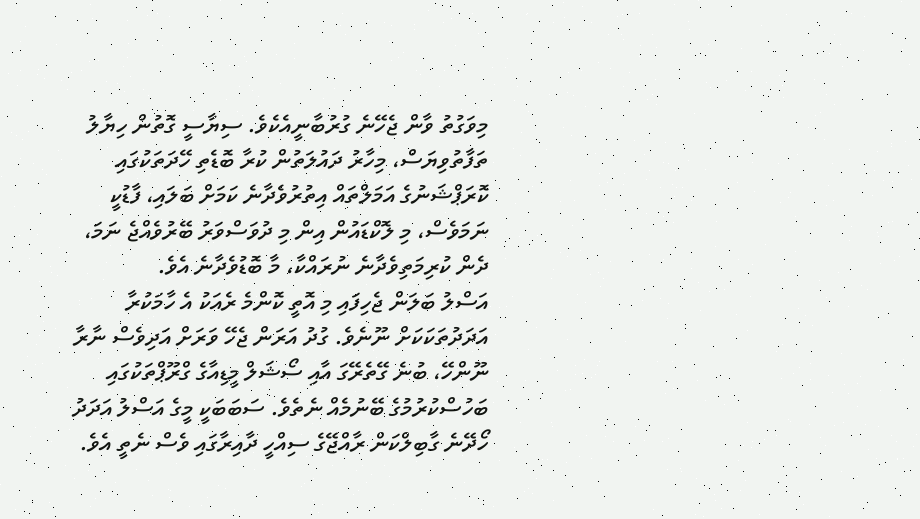މިވަގުތު ވާން ޖެހޭނެ ގުރުބާނީއެކެވެ. ސިޔާސީ ގޮތުން ހިޔާލު ތަފާތުވިޔަސް، މިހާރު ދައުލަތުން ކުރާ ބޮޑެތި ހޭދަތަކުގައި ކޮރަޕްޝަނުގެ އަމަލްތައް އިތުރުވެދާނެ ކަމަށް ބަލައި، ފާޑުކީ ނަމަވެސް، މި ލޮކްޑައުން އިން މި ދުވަސްވަރު ބޭރުވެއްޖެ ނަމަ، ދެން ކުރިމަތިވެދާނެ ނުރައްކާ، މާ ބޮޑުވެދާނެ އެވެ.
އަސްލު ބަލަން ޖެހިފައި މި އޮތީ ކޮންމެ ރެއަކު އެ ހާމަކުރާ އަދަދުތަކަކަށް ނޫނެވެ. ގުދު އަރަން ޖެހޭ ވަރަށް އަދިވެސް ނާރާ ނޫންހޭ، ބުނެ ގޭތެރޭގަ އާއި ސޯޝަލް މީޑިއާގެ ގްރޫޕްތަކުގައި ބަހުސްކުރުމުގެ ބޭނުމެއް ނެތެވެ. ސަބަބަކީ މީގެ އަސްލު އަދަދު ހޯދޭނެ ގާބިލްކަން ރާއްޖޭގެ ސިއްހީ ދާއިރާގައި ވެސް ނެތީ އެވެ.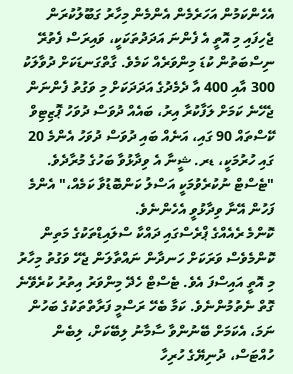އެހެންކަމުން އަހަރެމެން އެންމެން މިހާރު ގަބޫލުކުރަން ޖެހިފައި މި އޮތީ އެ ފެންނަ އަދަދުތަކަކީ، ވައިރަސް ފެތުރޭ ނިސްބަތުން ކުޑަ މިންވަރެއް ކަމެވެ. ގާތްގަނޑަކަށް ދުވާލަކު 300 އާއި 400 އާ ދެމެދުގެ އަދަދަކަށް މި ވަގުތު ފެންނަން ޖެހޭނެ ކަމަށް ލަފާކުރާ އިރު، ބައެއް ދުވަސް ދުވަހު ޕޮޒިޓިވް ކޭސްތައް 90 ގައި، އަނެއް ބައި ދުވަސް ދުވަހު އެންމެ 20 ގައި ހުރުމަކީ، ޑރ. ޝީނާ އެ ވިދާޅުވާ ބަހުގެ މުރާދެވެ.
"ޓެސްޓް ނުކުރެވުމަކީ އަސްލު ކަންބޮޑުވާ ކަމެއް،" އެންމެ ފަހުން އޭނާ ވިދާޅުވީ އެހެންނެވެ.
ކޮންމެ ރެއެއްގެ ޕްރެސްގައި ދައްކާ ސްލައިޑްތަކުގެ މަތިން ކޮންމެވެސް ވަރަކަށް ހަނދާން ނައްތާލަން ޖެހޭ ވަގުތު މިހާރު މި އޮތީ އައިސްފަ އެވެ. ޓެސްޓް ހެދޭ މިންވަރު އިތުރު ކުރެވޭނެ ގޮތް ނެތުމުންނެވެ. ކަމާ ބެހޭ ރަސްމީ ފަރާތްތަކުގެ ބަހުން ނަމަ، އެކަމަށް ބޭނުންވާ ސާމާނު ލިބޭކަށް، ލިބެން ހުއްޓަސް، ދުނިޔޭގެ ހުރިހާ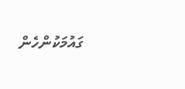ގައުމަކުންހެން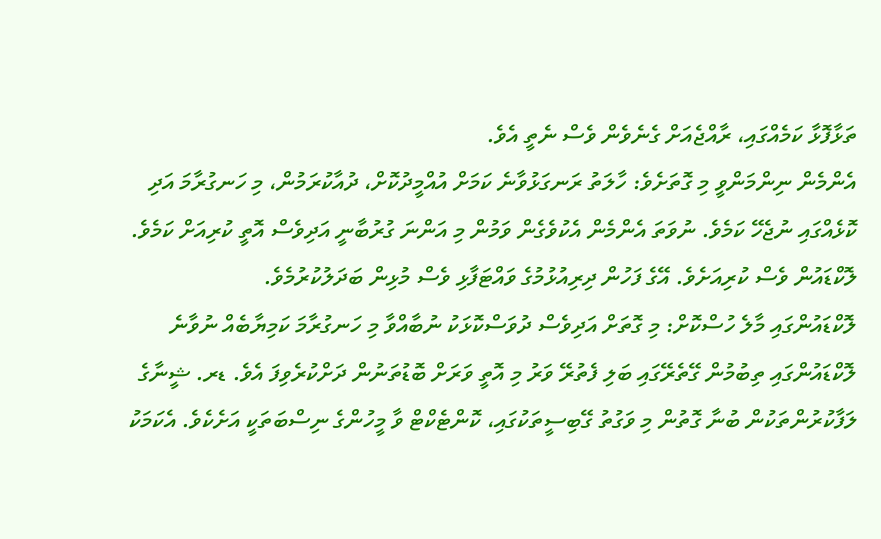ތަޅާފޮޅާ ކަމެއްގައި، ރާއްޖެއަށް ގެނެވެން ވެސް ނެތީ އެވެ.
އެންމެން ނިންމަންވީ މި ގޮތަށެވެ: ހާލަތު ރަނގަޅުވާނެ ކަމަށް އުއްމީދުކޮށް، ދުއާކުރަމުން، މި ހަނގުރާމަ އަދި ކޮޅެއްގައި ނުޖެހޭ ކަމެވެ. ނުވަތަ އެންމެން އެކުވެގެން ވަމުން މި އަންނަ ގުރުބާނީ އަދިވެސް އޮތީ ކުރިއަށް ކަމެވެ. ލޮކްޑައުން ވެސް ކުރިއަށެވެ. އޭގެ ފަހުން ދިރިއުޅުމުގެ ވައްޓަފާޅި ވެސް މުޅިން ބަދަލުކުރުމެވެ.
ލޮކްޑައުންގައި މާލެ ހުސްކޮށް: މި ގޮތަށް އަދިވެސް ދުވަސްކޮޅަކު ނުބާއްވާ މި ހަނގުރާމަ ކަމިޔާބެއް ނުވާނެ
ލޮކްޑައުންގައި ތިބުމުން ގޭތެރޭގައި ބަލި ފެތުރޭ ވަރު މި އޮތީ ވަރަށް ބޮޑުތަނުން ދަށްކުރެވިފަ އެވެ. ޑރ. ޝީނާގެ ލަފާކުރުންތަކުން ބުނާ ގޮތުން މި ވަގުތު ގޭބިސީތަކުގައި، ކޮންޓެކްޓް ވާ މީހުންގެ ނިސްބަތަކީ އަށެކެވެ. އެކަމަކު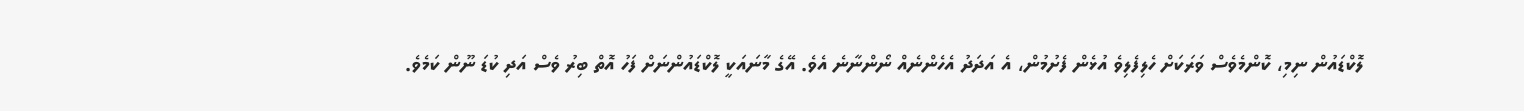ލޮކްޑައުން ނިމި، ކޮންމެވެސް ވަރަކަށް ހެލިފެލިވެ އުޅެން ފެށުމުން، އެ އަދަދު އެހެންނެއް ނޯންނާނެ އެވެ. އޭގެ މާނައަކީ ލޮކްޑައުންނަށް ފަހު އޮތް ބިރު ވެސް އަދި ކުޑަ ނޫން ކަމެވެ.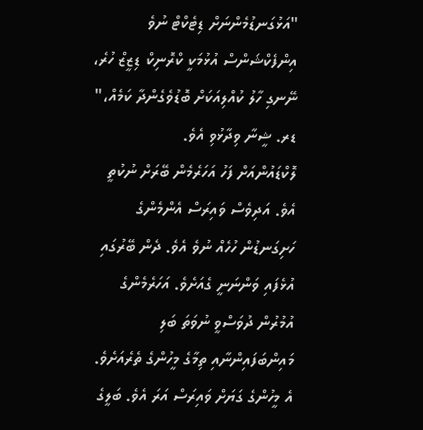"އަޅުގަނޑުމެންނަށް ޑިޓެކްޓް ނުވެ އިންފެކްޝަންސް އުޅުމަކީ ކްރޮނިކް ޑިޒީޒް ހުރެ، ނޭނގި ހާލު ކުއްލިއަކަށް ބޮޑުވެގެންދާ ކަމެއް،" ޑރ. ޝީނާ ވިދާޅުވި އެވެ.
ލޮކްޑައުންއަށް ފަހު އަހަރެމެން ބޭރަށް ނުކުތީ އެވެ. އަދިވެސް ވައިރަސް އެންމެންގެ ހަށިގަނޑުން ހުހެއް ނުވެ އެވެ. ދެން ބޭރުގައި އުޅެފައި ވަންނަނީ ގެއަށެވެ. އަހަރެމެންގެ އުމުރުން ދުވަސްވީ ނުވަތަ ބަލި މައިންބަފައިންނާއި ތިމާގެ މީހުންގެ ތެރެއަށެވެ. އެ މީހުންގެ ގަޔަށް ވައިރަސް އަރަ އެވެ. ބަލީގެ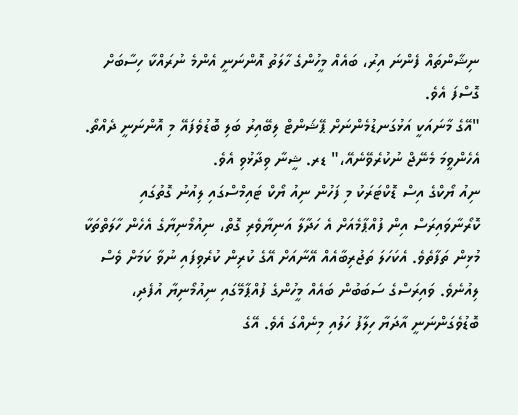ނިޝާންތައް ފެންނަ އިރު، ބައެއް މީހުންގެ ހާލަތު އޮންނަނީ އެންމެ ނުރައްކާ ހިސާބަށް ގޮސްފަ އެވެ.
"އޭގެ މާނައަކީ އަޅުގަނޑުމެންނަށް ޕޭޝަންޓް ލިބޭއިރު ބަލި ބޮޑުވެފައޭ މި އޮންނަނީ ދެއްތޯ. އެހެންވީމަ މެނޭޖް ނުކުރެވޭނެއޭ،" ޑރ. ޝީނާ ވިދާޅުވި އެވެ.
ނިއު ޔޯކްގެ އިސް ޑޮކްޓަރަކު މި ފަހުން ނިއު ޔޯކް ޓައިމްސްގައި ލިއުނު ގޮތުގައި ކޮރޯނާވައިރަސް އިން ފުއްޕާމެއަށް އެ ހަދާލާ އަނިޔާވެރި ގޮތް، ނިއުމޯނިޔާގެ އެހެން ހާލަތްތަކާ މުޅިން ތަފާތެވެ. އެކަހަލަ ތަޖުރިބާއެއް އޭނާއަށް އޭގެ ކުރިން ކުރެވިފައި ނުވާ ކަމަށް ވެސް ލިއުނެވެ. ވައިރަސްގެ ސަބަބުން ބައެއް މީހުންގެ ފުއްޕާމޭގައި ނިއުމޯނިޔާ އުފެދި، ބޮޑުވެގަންނަނީ އާދަޔާ ހިލާފު ހަލުއި މިނެއްގަ އެވެ. އޭގެ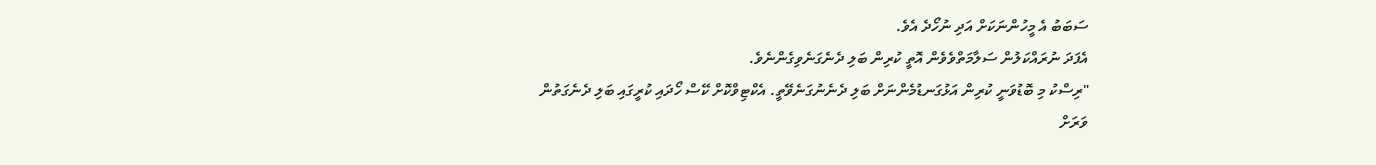ސަބަބު އެ މީހުންނަކަށް އަދި ނުހޯދެ އެވެ.
އެފަދަ ނުރައްކަލުން ސަލާމަތްވެވެން އޮތީ ކުރިން ބަލި ދެނެގަނެވިގެންނެވެ.
"ރިސްކު މި ބޮޑުވަނީ ކުރިން އަޅުގަނޑުމެންނަށް ބަލި ދެނެނުގަނެވޭތީ. އެކްޓިވްކޮށް ކޭސް ހޯދައި ކުރީގައި ބަލި ދެނެގަތުން ވަރަށް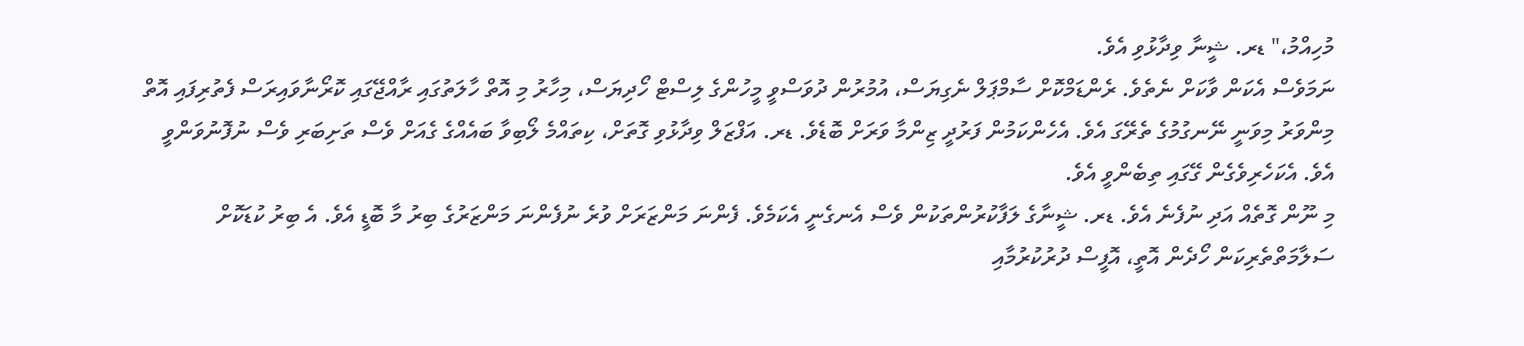މުހިއްމު،" ޑރ. ޝީނާ ވިދާޅުވި އެވެ.
ނަމަވެސް އެކަން ވާކަށް ނެތެވެ. ރެންޑަމްކޮށް ސާމްޕަލް ނެގިޔަސް، އުމުރުން ދުވަސްވީ މީހުންގެ ލިސްޓް ހޯދިޔަސް، މިހާރު މި އޮތް ހާލަތުގައި ރާއްޖޭގައި ކޮރޯނާވައިރަސް ފެތުރިފައި އޮތް މިންވަރު މިވަނީ ނޭނގުމުގެ ތެރޭގަ އެވެ. އެހެންކަމުން ފަރުދީ ޒިންމާ ވަރަށް ބޮޑެވެ. ޑރ. އަފްޒަލް ވިދާޅުވި ގޮތަށް، ކިތައްމެ ލޯބިވާ ބައެއްގެ ގެއަށް ވެސް ތަށިބަރި ވެސް ނުފޮނުވަންވީ އެވެ. އެކަހެރިވެގެން ގޭގައި ތިބެންވީ އެވެ.
މި ނޫން ގޮތެއް އަދި ނުފެނެ އެވެ. ޑރ. ޝީނާގެ ލަފާކުރުންތަކުން ވެސް އެނގެނީ އެކަމެވެ. ފެންނަ މަންޒަރަށް ވުރެ ނުފެންނަ މަންޒަރުގެ ބިރު މާ ބޮޑީ އެވެ. އެ ބިރު ކުޑަކޮށް ސަލާމަތްތެރިކަން ހޯދެން އޮތީ، އޮފީސް ދުރުކުރުމާއި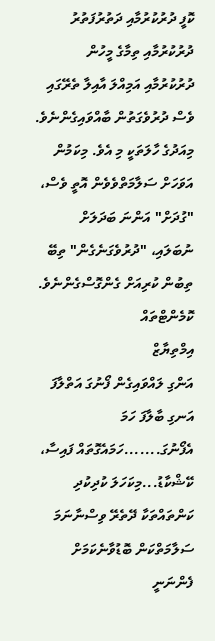ކޮފީ ދުރުކުރުމާއި ދަތުރުފަތުރު ދުރުކުރުމާއި ތިމާގެ މީހުން ދުރުކުރުމާއި އަމިއްލަ އާއިލާ ތެރޭގައި ވެސް ދުރުވެގަތުން ބާއްވައިގެންނެވެ. މިއަދުގެ ހާލަތަކީ މި އެވެ. މިކަމުން އަވަހަށް ސަލާމަތްވެވެން އޮތީ ވެސް، "ގުދަށް" އަންނަ ބަދަލަށް ނުބަލައި، "ދުރުވެގަނެގެން" ތިބޭ ތިބުން ކުރިއަށް ގެންގޮސްގެންނެވެ.
ކޮމެންޓްތައް
އިމްތިޔާޒް
އަންގި ލައްވައިގެން ފޯނުގަ އަތްލާފަ އަނގި ބާލާފަ ހަމަ އެފޯނުގަ.......ހަމައެގޮތައް ފައިސާ، ކޭޝްކާޑު...މިކަހަލަ ކުދިކުދި ކަންތައްތަކާ ދޭތެރޭ ވިސްނާނަމަ ސަލާމަތްކަން ބޮޑުވާނެކަމަށް ފެންނަނީ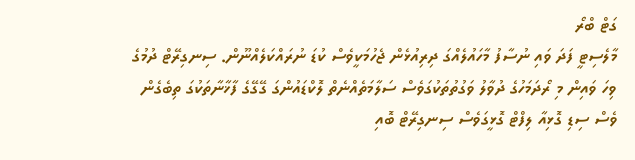ގަޓް ބްރޯ
މާލެސިޓީ ފަދަ ވައި ނުސާފު މާހައުލެއްގަ ދިރިއުޅެން ޖެހުމަކީވެސް ކުޑަ ނުރައްކަލެއްނޫން. ސިނގިރޭޓް ދުމުގެ ވިހަ ވައިން މި ރޯދަމަހުގެ ދުވާލު ވަގުތުތަކުގަވެސް ސަލާމަތެއްނެތް ލޮކްޑައުންގަ ގޭގޭގެ ފާޚާނާތަކުގަ ތިބެގެން ވެސް ސިޑި ގޮޅިއާ ލިފްޓް ގޮޅީގަވެސް ސިނގިރޭޓް ބޮއި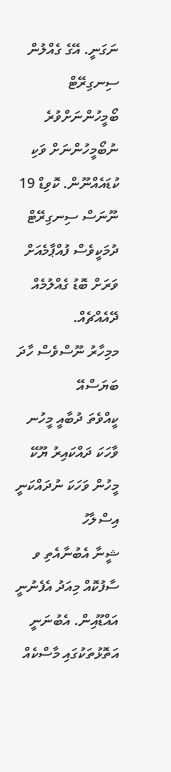ނަގަނީ. އޭގެ ގެއްލުން ސިނގިރޭޓް ބޯމީހުންނަށްވުރެ ނުބޯމީހުންނަށް ވަކި ކުޑައެއްނޫން. ކޮވިޑް 19 ނޫނަސް ސިނގިރޭޓް ދުމަކީވެސް ފުއްޕާމެއަށް ވަރަށް ބޮޑު ގެއްލުމެއް ދޭއެއްޗެއް.
މމިހާރު ނޫސްވެސް ހާދަ ބަޔަސްއޭ
ކީއްވެތަ ދުބާއީ މީހުނ ވާހަކަ ދައްކައިރު ޔޫކޭ މީހުން ވަހަކަ ނުދައްކަނީ
އިސްލާހު
ޝީނާ އެބުނާއެތި ވ ސާފުކޮއް މިއަދު އެފެނުނީ އައްޑޫއިން. އެބުނަނީ އަތޮޅުތަކުގައި މާސްކެއް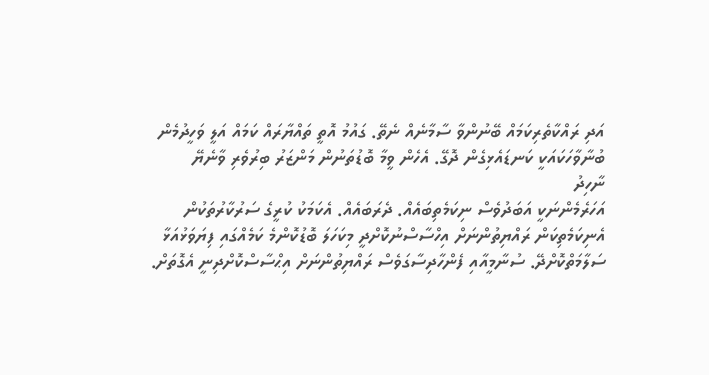އަދި ރައްކާތެރިކަމައް ބޭނުންވާ ސާމާނެއް ނެތޭ. ގައުމު އޮތީ ތައްޔާރައް ކަމައް އަލީ ވަހީދުމެން ބުނާވާހަކައަކީ ކަނޑައެޅިގެން ދޮގޭ. އެހެން ވީމާ ބޮޑުތަނުން މަންޒަރު ބިރުވެރި ވާނެޔޭ
ނާހިދު
އަހަރެމެންނަކީ އަބަދުވެސް ނިކަމެތިބައެއް. ދެރަބައެއް. އެކަމަކު ކުރީގެ ސަރުކާރުތަކުން އެނިކަމެތިކަން ރައްޔިތުންނަށް އިހްސާސްނުކޮށްދީ މިކަހަލަ ބޮޑުކޮންމެ ކަމެއްގައި ފިޔަވަޅުއަޅާ ސަލާމަތްކޮށްދޭ. ސުނާމީއާއި ފެންހާދިސާގަވެސް ރައްޔިތުންނަށް އިޙްސާސްކޮށްދިނީ އެގޮތަށް.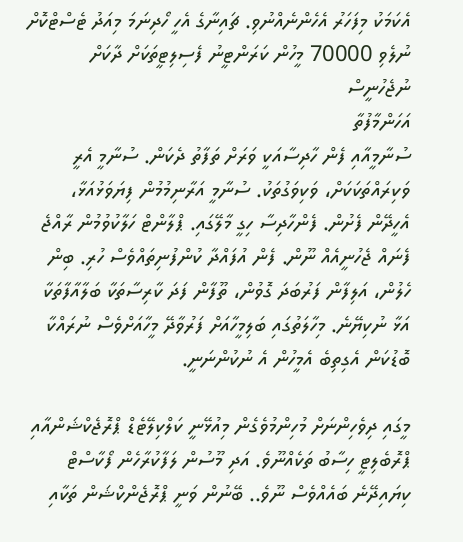އެކަމަކު މިފަހަރު އެހެންނެއްނުވި. ޗައިނާގެ އެހީ ހޯދިނަމަ މިއަދު ޓެސްޓްކޮށް ނުލެވި 70000 މީހުން ކަރަންޓީނު ފެސިލިޓީތަކަށް ދާކަށް ނުޖެހުނީސް
އަހަންމާފުތާ
ސުނާމީއާއި ފެން ހާދިސާއަކީ ވަރަށް ތަފާތު ދެކަން. ސުނާމީ އެރީ ވަކިރައްތަކަކަށް، ވަކިވަގުތަކު. ސުނާމީ އަރާނިމުމުން ފިޔަވަޅުއަޅާ، އެހީދޭން ފެށުން. ފެންހާދިސާ ހިގީ މާލޭގައި. ޕްލާންޓް ހަލާކުވުމުން ރާއްޖެ ފެނައް ޖެހުނީއެއް ނޫން. ފެން އުފައްދާ ކުންފުނިތައްވެސް ހުރި. ބިން ހެލުން، އަލިފާން ފަރުބަދަ ގޮވުން، ތޫފާން ފަދަ ކާރިސާތަކާ ބަލާއާފާތަކާ އަޅާ ނުކިޔޭނެ. މިހާލަތުގައި ބަލިމީހާއަށް ފަރުވާދޭ މީހާއަށްވެސް ނުރައްކާ ބޮޑުކަން އެގިތިބެ އެމީހުން އެ ނުކުންނަނީ.

މީގައި ދިވެހިންނަށް މުހިންމުވެގެން މިއުޅޭނީ ކަލްކިލޭޓެޑް ޕްރޮޖެކްޝަންއާއި ޕްރޮބެލިޓީ ހިސާބު ތަކެއްނޫވެ. އަދި މޫސުން ލަފާކުރާހެން ފޯކާސްޓް ކިޔައިދޭނެ ބައެއްވެސް ނޫވެ.. ބޭނުން ވަނީ ޕްރޮޖެންކްޝަން ތަކާއި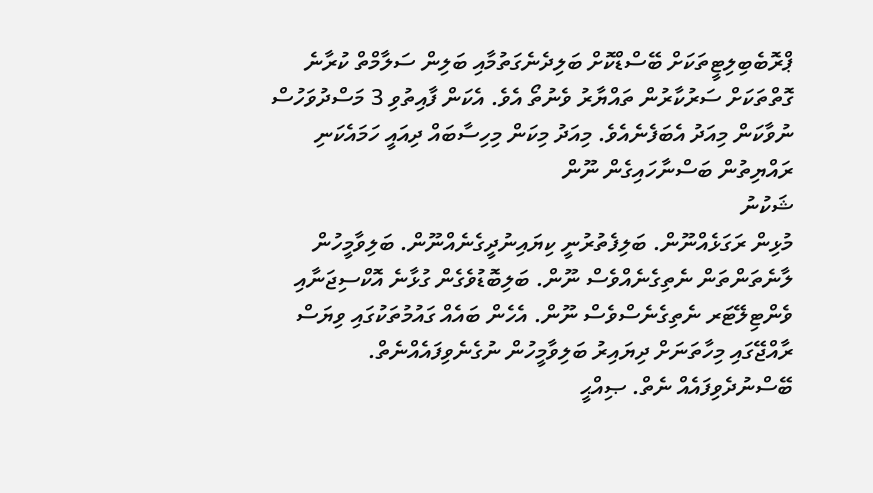ޕްރޮބެބިލިޓީތަކަށް ބޭސްޑްކޮށް ބަލިދެނެގަތުމާއި ބަލިން ސަލާމްތް ކުރާނެ ގޮތްތަކަށް ސަރުކާރުން ތައްޔާރު ވެނުތޯ އެވެ. އެކަން ފާއިތުވި 3 މަސްދުވަހުސް ނުވާކަން މިއަދު އެބަފެނެއެވެ. މިއަދު މިކަން މިހިސާބައް ދިއައީ ހަމައެކަނި ރައްޔިތުން ބަސްނާހައިގެން ނޫން
ޝަކުނު
މުޅިން ރަގަޅެއްނޫން. ބަލިފެތުރުނީ ކިޔައިނުދީގެނެއްނޫން. ބަލިވާމީހުން ލާނެތަންތަން ނެތިގެނެއްވެސް ނޫން. ބަލިބޮޑުވެގެން ގުޅާނެ އޮކްސިޖަނާއި ވެންޓިލޭޓަރ ނެތިގެނެސްވެސް ނޫން. އެހެން ބައެއް ގައުމުތަކުގައި ވިޔަސް ރާއްޖޭގައި މިހާތަނަށް ދިޔައިރު ބަލިވާމީހުން ނުގެނެވިފައެއްނެތް. ބޭސްނުދެވިފައެއް ނެތް. ޞިއްޙީ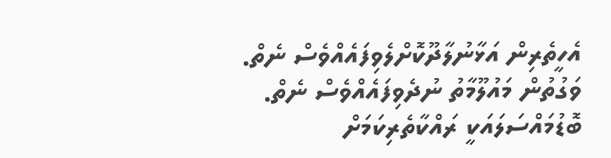އެހީތެރިން އަޅާނުލާދޫކޮށްލެވިފައެއްވެސް ނެތް. ވަގުތުން މައުލޫމާތު ނުދެވިފައެއްވެސް ނެތް. ބޮޑުމައްސަލައަކީ ރައްކާތެރިކަމަށް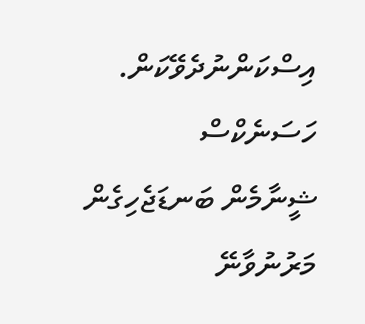އިސްކަންނުދެވޭކަން.
ހަސަނެކްސް
ޝީނާމެން ބަނޑަޖެހިގެން މަރުނުވާނޭ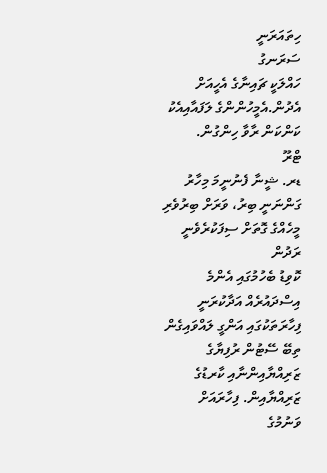ހިތައަރަނީ
ސަރަނގު
ހައްލަކީ ޗައިނާގެ އެހީއަށް އެދުން.އެމީހުންންގެ ލަފައާއިއެކު ކަންކަން ރާވާ ހިންގުން.
ޓްރޫ
ޑރ. ޝީނާ ފެނުނީމަ މިހާރު ގަންނަނީ ބިރު، ވަރަށް ބިރުވެރި މީހެއްގެ ގޮތަށް ސިފަކުރެވެނީ
ރަދުން
ކޮވިޑު ބެހުމުގައި އެންމެ އިސްދައުރެއް އަދާކުރަނީ ފިހާރަތަކުގައި އަންގީ ލައްވައިގެން ތިބޭ ސޭޓުން ރުފިޔާގެ ޒަރިއްޔާއިންނާއި ކާރޑުގެ ޒަރިއްޔާއިން. ފިހާރައަށް ވަނުމުގެ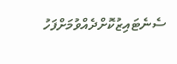ސެނެޓައިޒުކޮށްދެއްވުމަށްފަހު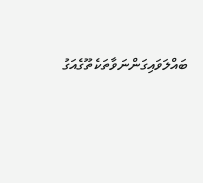ބައްލަވައިގަންނަވާތަކެތޫގެއަގު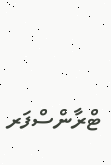ޓްރާންސްފަރ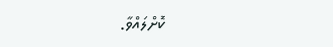ކޮށްލައްވާ.